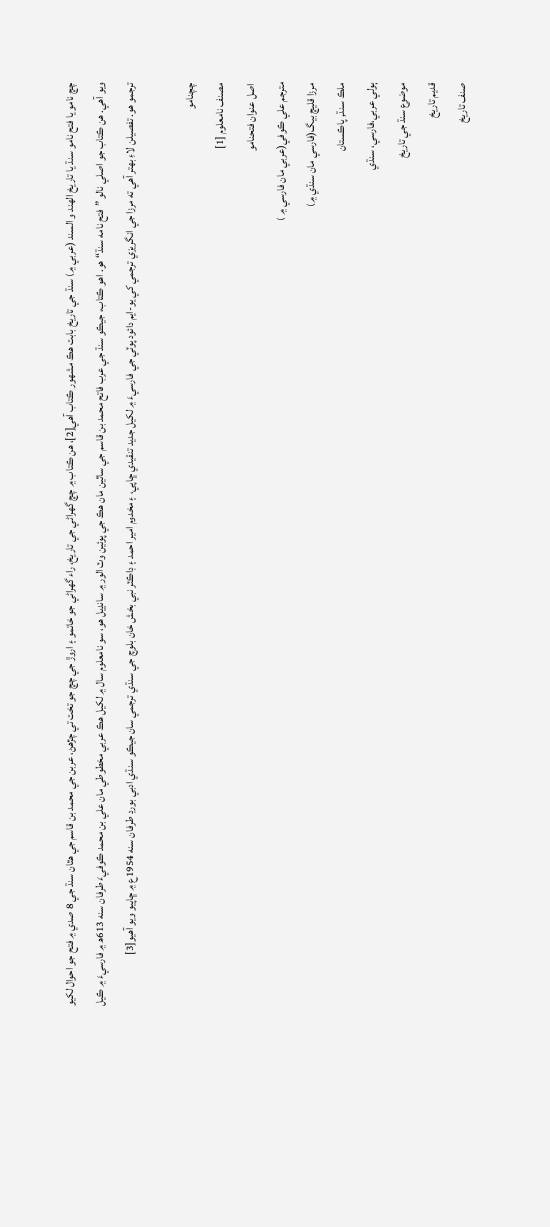چچ نامو يا فتح نامو سنڌ يا تاريخ الهند و السند (عربي ۾) سنڌ جي تاريخ بابت هڪ مشهور ڪتاب آهي[2]، هن ڪتاب ۾ چچ گھراڻي جي تاريخ، راء گھراڻي جو خاتمو ۽ اروڙ جي چچ جو تخت تي چڙهڻ، عربن جي محمد بن قاسم جي هٿان سنڌ جي 8 صدي ۾ فتح جو احوال لکيو ويو آهي. هن ڪتاب جو اصلي نالو ”فتح نامه سنڌ“ هو. اهو ڪتاب، جيڪو سنڌ جي عرب فاتح محمد بن قاسم جي ساٿين مان هڪ جي پوئين وٽ الور ۾ سانڍيل هو، سو نامعلوم سال ۾ لکيل هڪ عربي مخطوطي مان علي بن محمد ڪوفيءَ طرفان سنه 613ھ ۾ فارسيءَ ۾ ڪيل ترجمو هو. تفصيلن لاءِ بهتر آهي ته مرزا جي انگريزي ترجمي کي يو-ايم دائود پوٽي جي فارسيءَ ۾ لکيل جديد تنقيدي ڇاپي، ۽ مخدوم امير احمد ۽ ڊاڪٽر نبي بخش خان بلوچ جي سنڌي ترجمي سان جيڪو سنڌي ادبي بورڊ طرفان سنه 1954ع ۾ ڇاپيو ويو آهيو[3]

چچنامو
مصنف نامعلوم [1]
اصل عنوان فتحنامو
مترجم علي ڪوفي(عربي مان فارسي ۾ )
مرزا قليچ بيگ(فارسي مان سنڌي ۾)
ملڪ سنڌ, پاڪستان
ٻولي عربي،فارسي، سنڌي
موضوع سنڌ جي تاريخ
قديم تاريخ
صنف تاريخ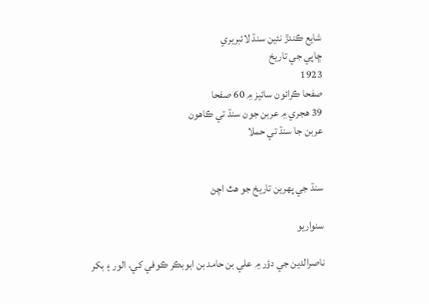شايع ڪندڙ نئين سنڌ لائبريري
ڇاپي جي تاريخ
1923
صفحا ڪرائون سائيز ۾ 60 صفحا
39 هجري ۾ عربن جون سنڌ تي ڪاهون
عربن جا سنڌ تي حملا


سنڌ جي پهرين تاريخ جو هٿ اچڻ

سنواريو

ناصرالدين جي دؤر ۾ علي بن حامد بن ابوبڪر ڪوفي کي، الور ۽ بکر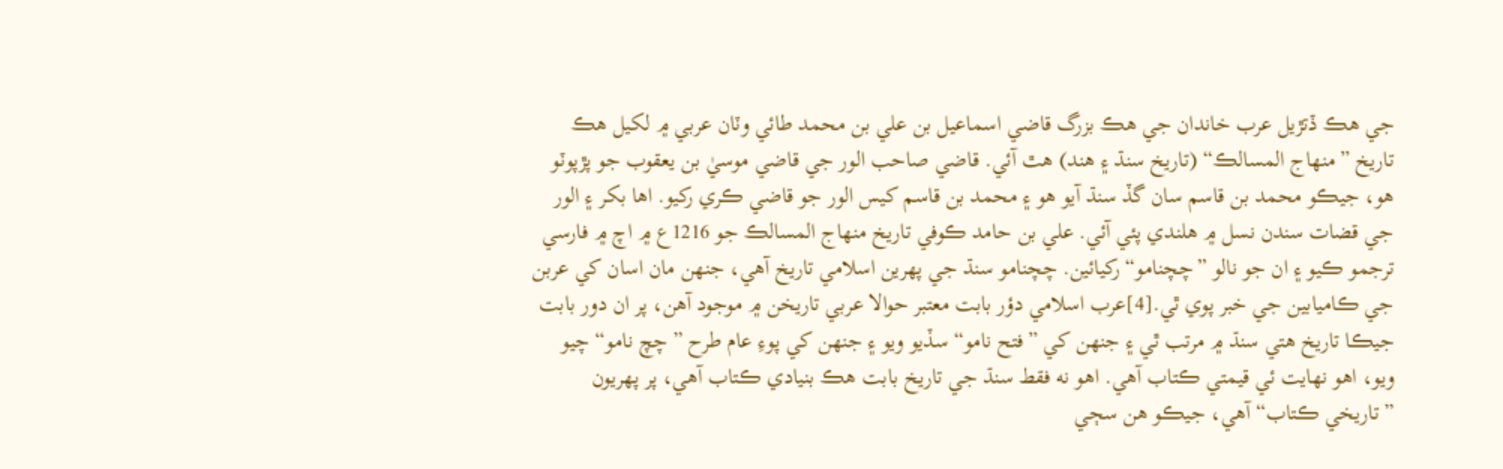جي هڪ ڏتڙيل عرب خاندان جي هڪ بزرگ قاضي اسماعيل بن علي بن محمد طائي وٽان عربي ۾ لکيل هڪ تاريخ ”منهاج المسالڪ“ (تاريخ سنڌ ۽ هند) هٿ آئي. قاضي صاحب الور جي قاضي موسيٰ بن يعقوب جو پڙپوٽو هو، جيڪو محمد بن قاسم سان گڏ سنڌ آيو هو ۽ محمد بن قاسم کيس الور جو قاضي ڪري رکيو. اها بکر ۽ الور جي قضات سندن نسل ۾ هلندي پئي آئي. علي بن حامد ڪوفي تاريخ منهاج المسالڪ جو 1216ع ۾ اچ ۾ فارسي ترجمو ڪيو ۽ ان جو نالو ”چچنامو“ رکيائين. چچنامو سنڌ جي پهرين اسلامي تاريخ آهي، جنهن مان اسان کي عربن جي ڪاميابين جي خبر پوي ٿي.[4]عرب اسلامي دؤر بابت معتبر حوالا عربي تاريخن ۾ موجود آهن، پر ان دور بابت جيڪا تاريخ هتي سنڌ ۾ مرتب ٿي ۽ جنهن کي ”فتح نامو“ سڏيو ويو ۽ جنهن کي پوءِ عام طرح ”چچ نامو“ چيو ويو، اهو نهايت ئي قيمتي ڪتاب آهي. اهو نه فقط سنڌ جي تاريخ بابت هڪ بنيادي ڪتاب آهي، پر پهريون ”تاريخي ڪتاب“ آهي، جيڪو هن سڄي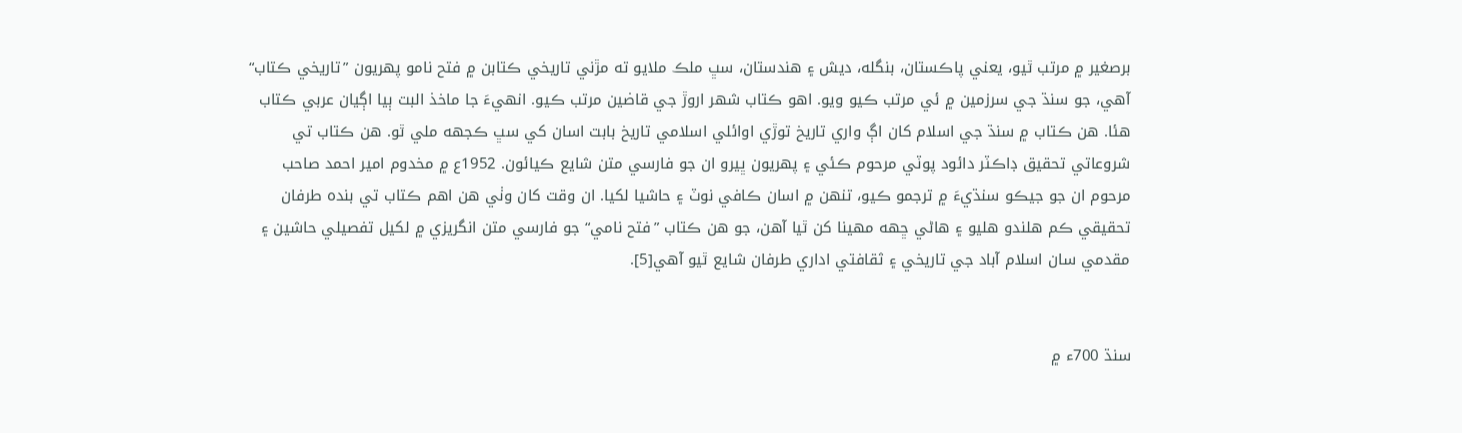برصغير ۾ مرتب ٿيو، يعني پاڪستان، بنگله، ديش ۽ هندستان، سڀ ملڪ ملايو ته مڙني تاريخي ڪتابن ۾ فتح نامو پهريون ”تاريخي ڪتاب“ آهي، جو سنڌ جي سرزمين ۾ ئي مرتب ڪيو ويو. اهو ڪتاب شهر اروڙ جي قاضين مرتب ڪيو. انهيءَ جا ماخذ البت ٻيا اڳيان عربي ڪتاب هئا. هن ڪتاب ۾ سنڌ جي اسلام کان اڳ واري تاريخ توڙي اوائلي اسلامي تاريخ بابت اسان کي سڀ ڪجهه ملي ٿو. هن ڪتاب تي شروعاتي تحقيق ڊاڪٽر دائود پوٽي مرحوم ڪئي ۽ پهريون ڀيرو ان جو فارسي متن شايع ڪيائون. 1952ع ۾ مخدوم امير احمد صاحب مرحوم ان جو جيڪو سنڌيءَ ۾ ترجمو ڪيو، تنهن ۾ اسان ڪافي نوٽ ۽ حاشيا لکيا. ان وقت کان وٺي هن اهم ڪتاب تي بنده طرفان تحقيقي ڪم هلندو هليو ۽ هاڻي ڇهه مهينا کن ٿيا آهن، جو هن ڪتاب ”فتح نامي“ جو فارسي متن انگريزي ۾ لکيل تفصيلي حاشين ۽ مقدمي سان اسلام آباد جي تاريخي ۽ ثقافتي اداري طرفان شايع ٿيو آهي[5].


سنڌ 700ء ۾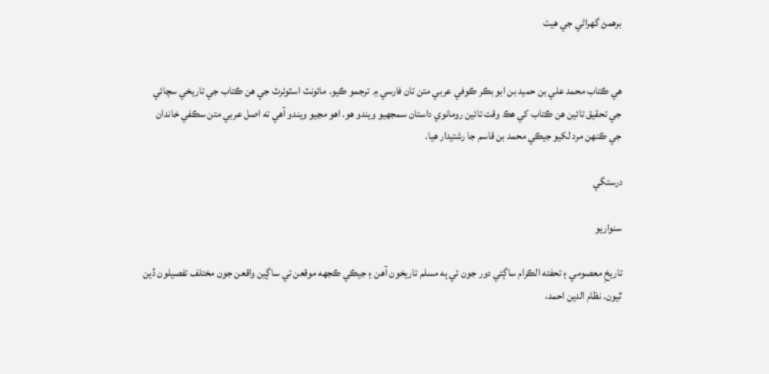برهمڻ گھراڻي جي هيٺ


هي ڪتاب محمد علي بن حميد بن ابو بڪر ڪوفي عربي متن تان فارسي ۾ ترجمو ڪيو. مائونٽ اسٽوئرٽ جي هن ڪتاب جي تاريخي سچائي جي تحقيق تائين هن ڪتاب کي هڪ وقت تائين رومانوي داستان سمجھيو ويندو هو. اهو مڃيو ويندو آهي ته اصل عربي متن سڪفي خاندان جي ڪنهن مرد لکيو جيڪي محمد بن قاسم جا رشتيدار هيا.

درستگي

سنواريو

تاريخِ معصومي ۽ تحفته الڪرام ساڳئي دور جون ئي ٻه مسلم تاريخون آهن ۽ جيڪي ڪجهه موقعن تي ساڳين واقعن جون مختلف تفصيلون ڏين ٿيون. نظام الدين احمد،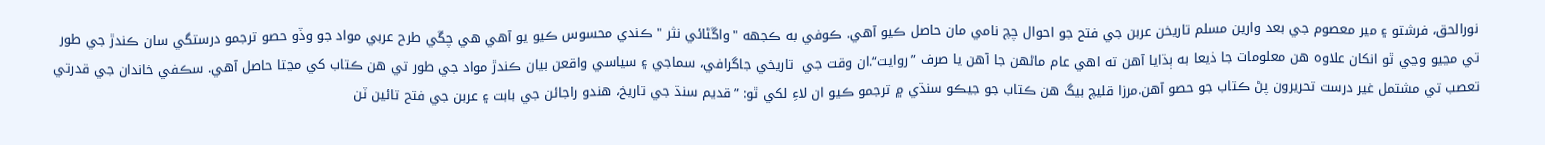نورالحق، فرشتو ۽ مير معصوم جي بعد وارين مسلم تاريخن عربن جي فتح جو احوال چچ نامي مان حاصل ڪيو آهي. ڪوفي به ڪجهه "واڱڻائي نثر " ڪندي محسوس ڪيو يو آهي هي چڱي طرح عربي مواد جو وڏو حصو ترجمو درستگي سان ڪندڙ جي طور تي مڃيو وڃي ٿو انکان علاوه هن معلومات جا ذيعا به ٻڌايا آهن ته اهي عام ماڻهن جا آهن يا صرف ”روايت“.ان وقت جي  تاريخي جاگرافي، سماجي ۽ سياسي واقعن بيان ڪندڙ مواد جي طور تي هن ڪتاب کي مڃتا حاصل آهي. سڪفي خاندان جي قدرتي تعصب تي مشتمل غير درست تحريرون پڻ ڪتاب جو حصو آهن.مرزا قليچ بيگ ھن ڪتاب جو جيڪو سنڌي ۾ ترجمو ڪيو ان لاءِ لکي ٿو: ”قديم سنڌ جي تاريخ، هندو راجائن جي بابت ۽ عربن جي فتح تائين ٽن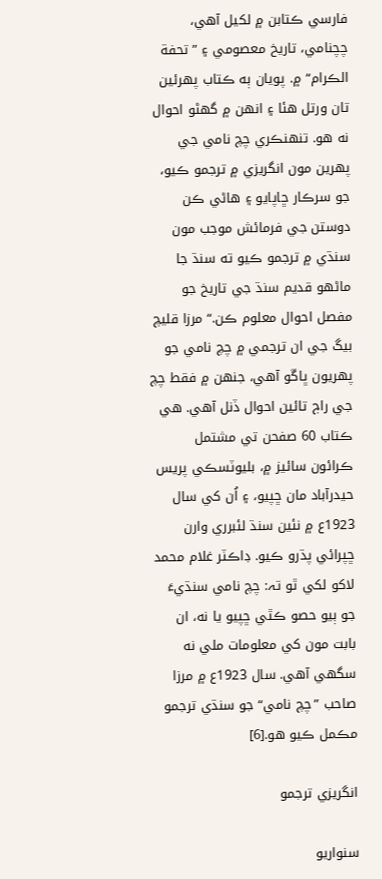فارسي ڪتابن ۾ لکيل آهي، چچنامي، تاريخ معصومي ۽ ”تحفة الڪرام“ ۾. پويان ٻه ڪتاب پهرئين تان ورتل هئا ۽ انهن ۾ گهڻو احوال نه هو. تنهنڪري چچ نامي جي پهرين مون انگريزي ۾ ترجمو ڪيو، جو سرڪار ڇاپايو ۽ هاڻي ڪن دوستن جي فرمائش موجب مون سنڌي ۾ ترجمو ڪيو ته سنڌ جا ماڻهو قديم سنڌ جي تاريخ جو مفصل احوال معلوم ڪن.“ مرزا قليچ بيگ جي ان ترجمي ۾ چچ نامي جو پهريون ڀاڱو آهي، جنهن ۾ فقط چچ جي راڄ تائين احوال ڏنل آهي. هي ڪتاب 60 صفحن تي مشتمل ڪرائون سائيز ۾، بليوٽسڪي پريس حيدرآباد مان ڇپيو، ۽ اُن کي سال 1923ع ۾ نئين سنڌ لئبرري وارن ڇپرائي پڌرو ڪيو. ڊاڪٽر غلام محمد لاکو لکي ٿو تہ: چچ نامي سنڌيءَ جو ٻيو حصو ڪٿي ڇپيو يا نه، ان بابت مون کي معلومات ملي نه سگهي آهي. سال 1923ع ۾ مرزا صاحب ”چچ نامي“ جو سنڌي ترجمو مڪمل ڪيو هو.[6]

انگريزي ترجمو

سنواريو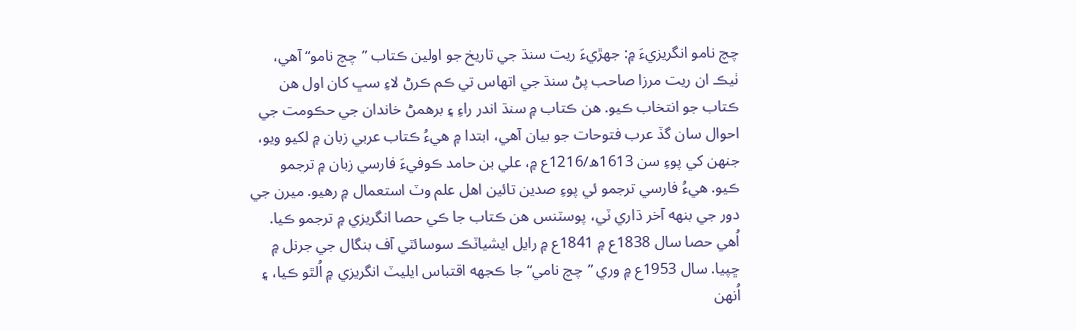چچ نامو انگريزيءَ ۾: جهڙيءَ ريت سنڌ جي تاريخ جو اولين ڪتاب ”چچ نامو“ آهي، ٺيڪ ان ريت مرزا صاحب پڻ سنڌ جي اتهاس تي ڪم ڪرڻ لاءِ سڀ کان اول هن ڪتاب جو انتخاب ڪيو. هن ڪتاب ۾ سنڌ اندر راءِ ۽ برهمڻ خاندان جي حڪومت جي احوال سان گڏ عرب فتوحات جو بيان آهي، ابتدا ۾ هيءُ ڪتاب عربي زبان ۾ لکيو ويو، جنهن کي پوءِ سن 1613ھ/1216ع ۾، علي بن حامد ڪوفيءَ فارسي زبان ۾ ترجمو ڪيو. هيءُ فارسي ترجمو ئي پوءِ صدين تائين اهل علم وٽ استعمال ۾ رهيو. ميرن جي دور جي بنهه آخر ڌاري ٽي، پوسٽنس هن ڪتاب جا ڪي حصا انگريزي ۾ ترجمو ڪيا. اُهي حصا سال 1838ع ۾ 1841ع ۾ رايل ايشياٽڪ سوسائٽي آف بنگال جي جرنل ۾ ڇپيا. سال 1953ع ۾ وري ”چچ نامي“ جا ڪجهه اقتباس ايليٽ انگريزي ۾ اُلٿو ڪيا، ۽ اُنهن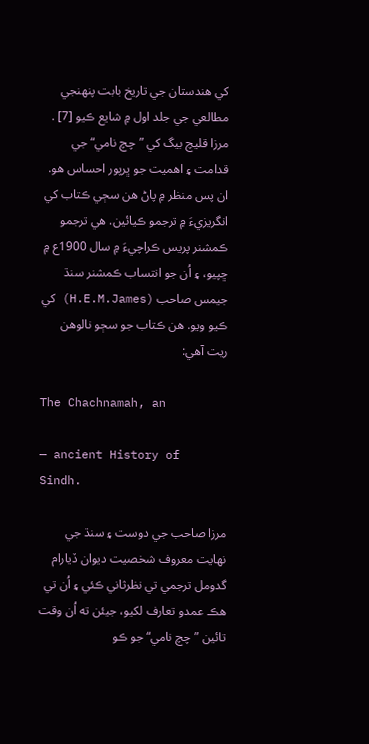کي هندستان جي تاريخ بابت پنهنجي مطالعي جي جلد اول ۾ شايع ڪيو [7] . مرزا قليچ بيگ کي ”چچ نامي“ جي قدامت ۽ اهميت جو ڀرپور احساس هو. ان پس منظر ۾ پاڻ هن سڄي ڪتاب کي انگريزيءَ ۾ ترجمو ڪيائين. هي ترجمو ڪمشنر پريس ڪراچيءَ ۾ سال 1900ع ۾ ڇپيو، ۽ اُن جو انتساب ڪمشنر سنڌ جيمس صاحب (H.E.M.James) کي ڪيو ويو. هن ڪتاب جو سڄو نالوهن ريت آهي:

The Chachnamah, an

— ancient History of Sindh.

مرزا صاحب جي دوست ۽ سنڌ جي نهايت معروف شخصيت ديوان ڏيارام گدومل ترجمي تي نظرثاني ڪئي ۽ اُن تي هڪ عمدو تعارف لکيو، جيئن ته اُن وقت تائين ”چچ نامي“ جو ڪو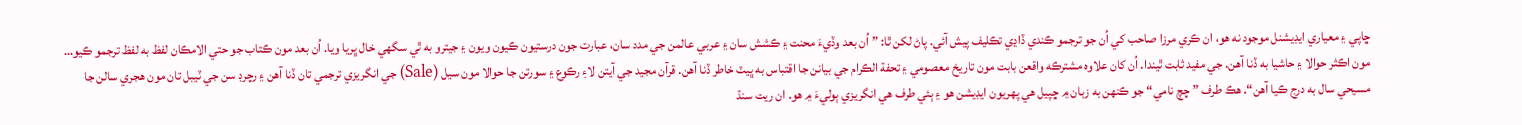ڇاپي ۽ معياري ايڊيشنل موجود نه هو، ان ڪري مرزا صاحب کي اُن جو ترجمو ڪندي ڏاڍي تڪليف پيش آئي. پاڻ لکن ٿا: ”اُن بعد وڏيءَ محنت ۽ ڪشش سان ۽ عربي عالمن جي مدد سان، عبارت جون درستيون ڪيون ويون ۽ جيترو به ٿي سگهي خال ڀريا ويا. اُن بعد مون ڪتاب جو حتي الامڪان لفظ به لفظ ترجمو ڪيو… مون اڪثر حوالا ۽ حاشيا به ڏنا آهن. جي مفيد ثابت ٿيندا. اُن کان علاوه مشترڪه واقعن بابت مون تاريخ معصومي ۽ تحفة الڪرام جي بيانن جا اقتباس به ڀيٽ خاطر ڏنا آهن. قرآن مجيد جي آيتن لاءِ رڪوع ۽ سورتن جا حوالا مون سيل (Sale) جي انگريزي ترجمي تان ڏنا آهن ۽ رچرڊ سن جي ٽيبل تان مون هجري سالن جا مسيحي سال به درج ڪيا آهن“. هڪ طرف ”چچ نامي“ جو ڪنهن به زبان ۾ ڇپيل هي پهريون ايڊيشن هو ۽ ٻئي طرف هي انگريزي ٻوليءَ ۾ هو. ان ريت سنڌ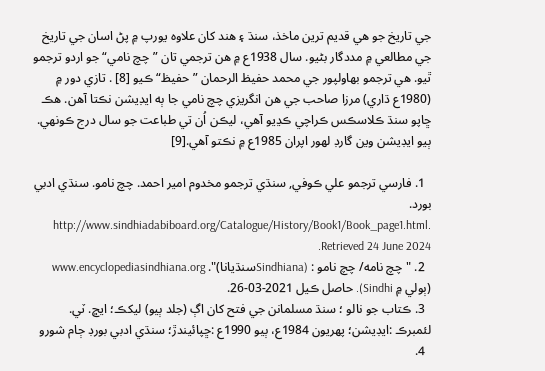جي تاريخ جو هي قديم ترين ماخذ، سنڌ ۽ هند کان علاوه يورپ ۾ پڻ اسان جي تاريخ جي مطالعي ۾ مددگار بڻيو. سال 1938ع ۾ هن ترجمي تان ”چچ نامي“ جو اردو ترجمو ٿيو. هي ترجمو بهاولپور جي محمد حفيظ الرحمان ”حفيظ“ ڪيو [8] . تازي دور ۾ (1980ع ڌاري) مرزا صاحب جي هن انگريزي چچ نامي جا ٻه ايڊيشن نڪتا آهن. هڪ ڇاپو سنڌ ڪلاسڪس ڪراچي ڪڍيو آهي، ليڪن اُن تي طباعت جو سال درج ڪونهي. ٻيو ايڊيشن وين گارڊ لهور اپران 1985ع ۾ نڪتو آهي.[9]

  1. فارسي ترجمو علي ڪوفي, سنڌي ترجمو مخدوم امير احمد. چچ نامو. سنڌي ادبي بورد. http://www.sindhiadabiboard.org/Catalogue/History/Book1/Book_page1.html. Retrieved 24 June 2024.
  2. "چچ نامه/ چچ نامو : (Sindhianaسنڌيانا)". www.encyclopediasindhiana.org (ٻولي ۾ Sindhi). حاصل ڪيل 2021-03-26.
  3. ڪتاب جو نالو ؛ سنڌ مسلمانن جي فتح کان اڳ (جلد ٻيو) ليکڪ؛ ايڇ. ٽي. لئمبرڪ :ايڊيشن؛ پهريون 1984ع، ٻيو 1990ع :ڇپائيندڙ؛ سنڌي ادبي بورڊ ڄام شورو
  4.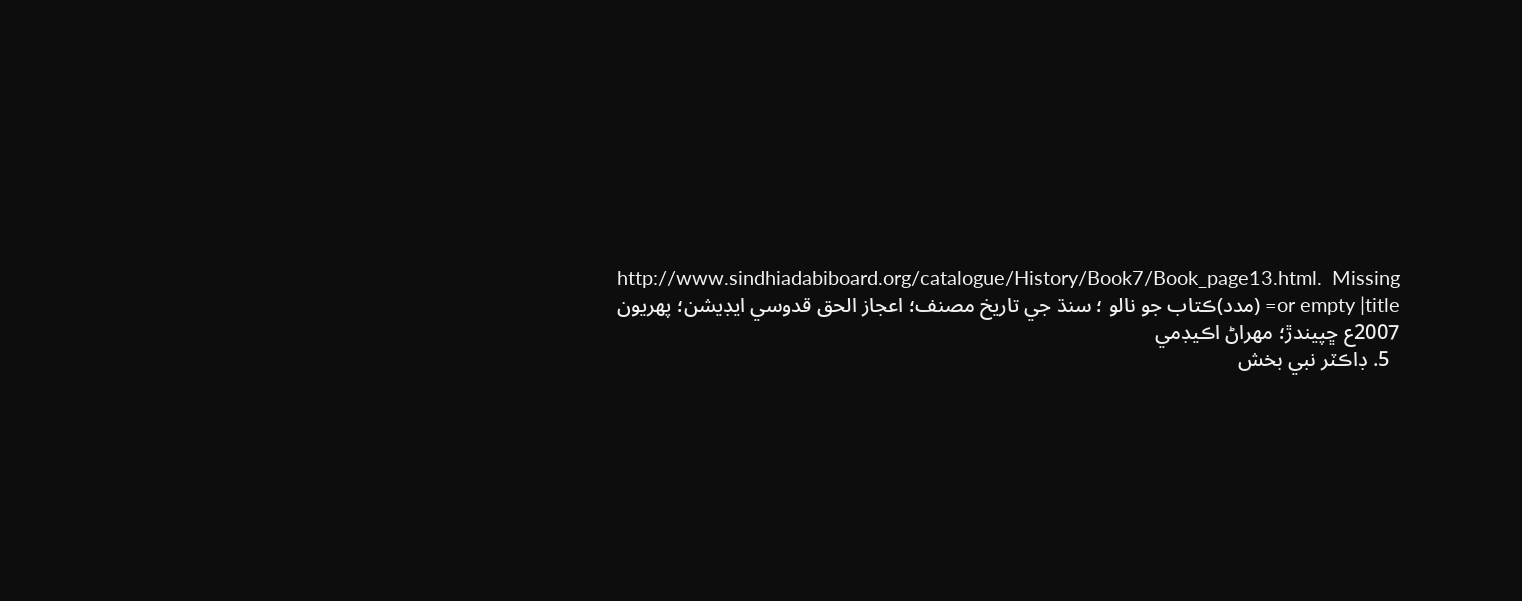http://www.sindhiadabiboard.org/catalogue/History/Book7/Book_page13.html.  Missing or empty |title= (مدد)ڪتاب جو نالو ؛ سنڌ جي تاريخ مصنف؛ اعجاز الحق قدوسي ايڊيشن؛ پهريون 2007ع ڇپيندڙ؛ مهراڻ اڪيڊمي
  5. ڊاڪٽر نبي بخش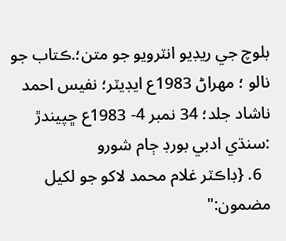بلوچ جي ريڊيو انٽرويو جو متن؛.ڪتاب جو نالو ؛ مهراڻ 1983ع ايڊيٽر؛ نفيس احمد ناشاد جلد؛ 34 نمبر 4- 1983ع ڇپيندڙ :سنڌي ادبي بورڊ ڄام شورو
  6. {ڊاڪٽر غلام محمد لاکو جو لکيل مضمون:"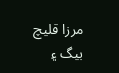مرزا قليچ بيگ ۽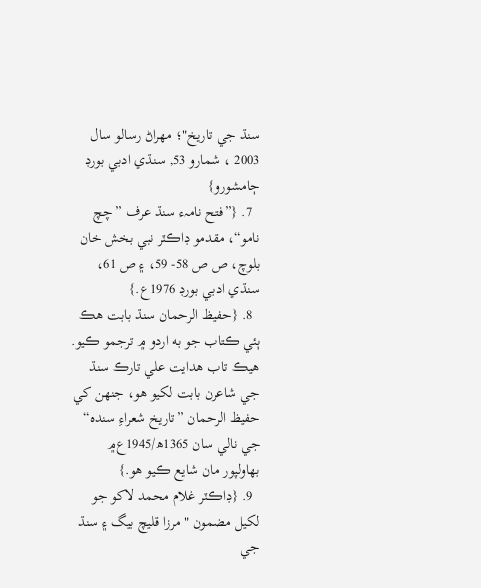سنڌ جي تاريخ"؛ مھراڻ رسالو سال 2003 ، شمارو 53, سنڌي ادبي بورڊ ڄامشورو}
  7. {”فتح نامہء سنڌ عرف ”چچ نامو“، مقدمو ڊاڪٽر نبي بخش خان بلوچ، ص ص 58- 59، ۽ ص 61، سنڌي ادبي بورڊ 1976ع.}
  8. {حفيظ الرحمان سنڌ بابت هڪ ٻئي ڪتاب جو به اردو ۾ ترجمو ڪيو. هيڪ تاب هدايت علي تارڪ سنڌ جي شاعرن بابت لکيو هو، جنهن کي حفيظ الرحمان ”تاريخ شعراءِ سنده“ جي نالي سان 1365ھ/1945ع۾ بهاولپور مان شايع ڪيو هو.}
  9. {ڊاڪٽر غلام محمد لاکو جو لکيل مضمون " مرزا قليچ بيگ ۽ سنڌ جي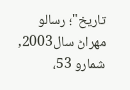تاريخ"؛ رسالو مھراڻ سال2003, شمارو 53،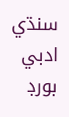سنڌي ادبي بورڊ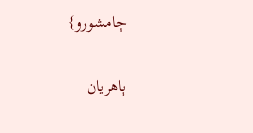ڄامشورو}


ٻاهريان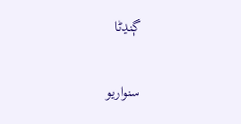ڳنڍڻا

سنواريو